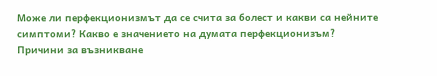Може ли перфекционизмът да се счита за болест и какви са нейните симптоми? Какво е значението на думата перфекционизъм? Причини за възникване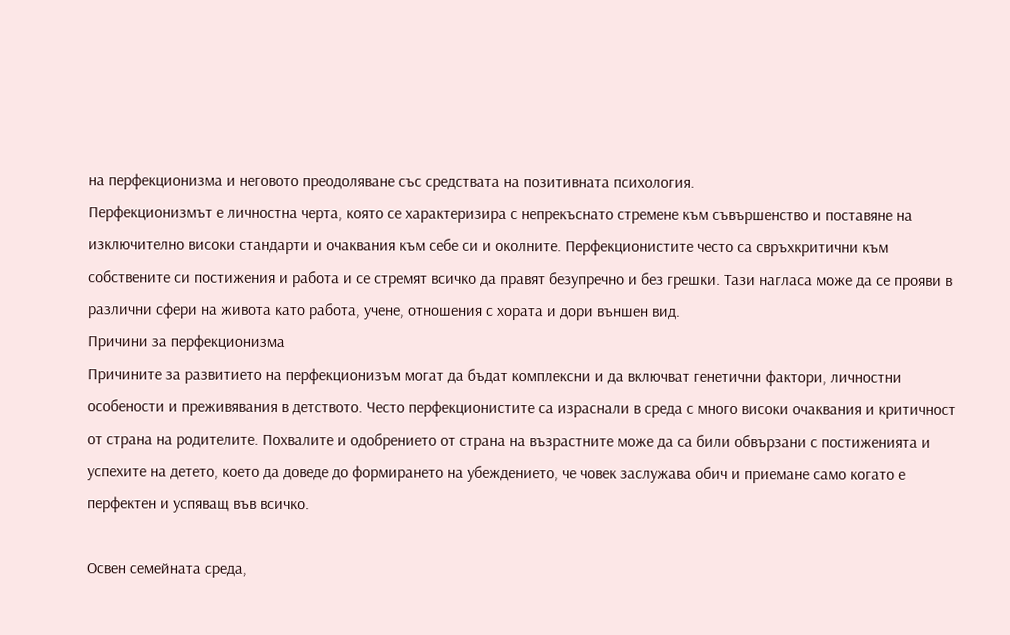на перфекционизма и неговото преодоляване със средствата на позитивната психология.
Перфекционизмът е личностна черта, която се характеризира с непрекъснато стремене към съвършенство и поставяне на изключително високи стандарти и очаквания към себе си и околните. Перфекционистите често са свръхкритични към собствените си постижения и работа и се стремят всичко да правят безупречно и без грешки. Тази нагласа може да се прояви в различни сфери на живота като работа, учене, отношения с хората и дори външен вид.
Причини за перфекционизма
Причините за развитието на перфекционизъм могат да бъдат комплексни и да включват генетични фактори, личностни особености и преживявания в детството. Често перфекционистите са израснали в среда с много високи очаквания и критичност от страна на родителите. Похвалите и одобрението от страна на възрастните може да са били обвързани с постиженията и успехите на детето, което да доведе до формирането на убеждението, че човек заслужава обич и приемане само когато е перфектен и успяващ във всичко.

Освен семейната среда,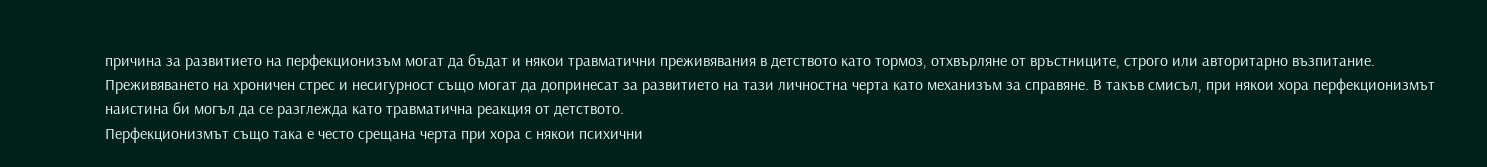причина за развитието на перфекционизъм могат да бъдат и някои травматични преживявания в детството като тормоз, отхвърляне от връстниците, строго или авторитарно възпитание. Преживяването на хроничен стрес и несигурност също могат да допринесат за развитието на тази личностна черта като механизъм за справяне. В такъв смисъл, при някои хора перфекционизмът наистина би могъл да се разглежда като травматична реакция от детството.
Перфекционизмът също така е често срещана черта при хора с някои психични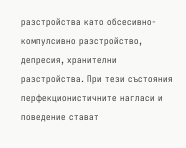разстройства като обсесивно-компулсивно разстройство, депресия, хранителни разстройства. При тези състояния перфекционистичните нагласи и поведение стават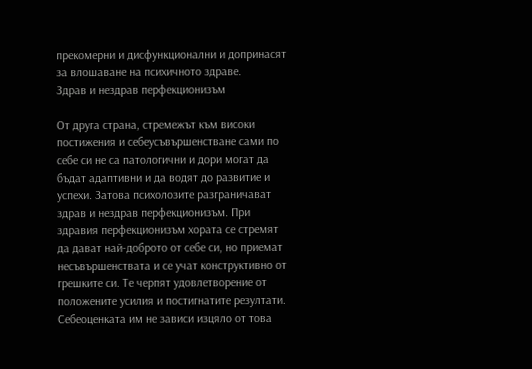прекомерни и дисфункционални и допринасят за влошаване на психичното здраве.
Здрав и нездрав перфекционизъм

От друга страна, стремежът към високи постижения и себеусъвършенстване сами по себе си не са патологични и дори могат да бъдат адаптивни и да водят до развитие и успехи. Затова психолозите разграничават здрав и нездрав перфекционизъм. При здравия перфекционизъм хората се стремят да дават най-доброто от себе си, но приемат несъвършенствата и се учат конструктивно от грешките си. Те черпят удовлетворение от положените усилия и постигнатите резултати. Себеоценката им не зависи изцяло от това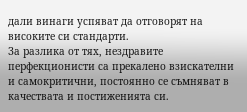дали винаги успяват да отговорят на високите си стандарти.
За разлика от тях, нездравите перфекционисти са прекалено взискателни и самокритични, постоянно се съмняват в качествата и постиженията си.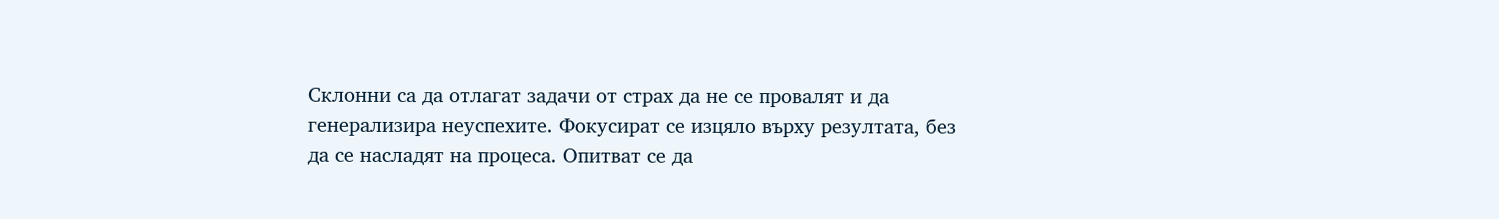Склонни са да отлагат задачи от страх да не се провалят и да генерализира неуспехите. Фокусират се изцяло върху резултата, без да се насладят на процеса. Опитват се да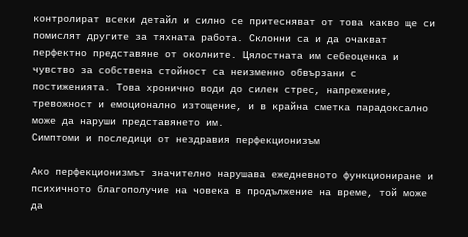контролират всеки детайл и силно се притесняват от това какво ще си помислят другите за тяхната работа. Склонни са и да очакват перфектно представяне от околните. Цялостната им себеоценка и чувство за собствена стойност са неизменно обвързани с постиженията. Това хронично води до силен стрес, напрежение, тревожност и емоционално изтощение, и в крайна сметка парадоксално може да наруши представянето им.
Симптоми и последици от нездравия перфекционизъм

Ако перфекционизмът значително нарушава ежедневното функциониране и психичното благополучие на човека в продължение на време, той може да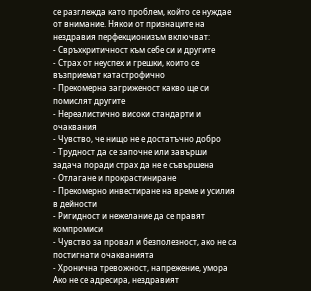се разглежда като проблем, който се нуждае от внимание. Някои от признаците на нездравия перфекционизъм включват:
- Свръхкритичност към себе си и другите
- Страх от неуспех и грешки, които се възприемат катастрофично
- Прекомерна загриженост какво ще си помислят другите
- Нереалистично високи стандарти и очаквания
- Чувство, че нищо не е достатъчно добро
- Трудност да се започне или завърши задача поради страх да не е съвършена
- Отлагане и прокрастиниране
- Прекомерно инвестиране на време и усилия в дейности
- Ригидност и нежелание да се правят компромиси
- Чувство за провал и безполезност, ако не са постигнати очакванията
- Хронична тревожност, напрежение, умора
Ако не се адресира, нездравият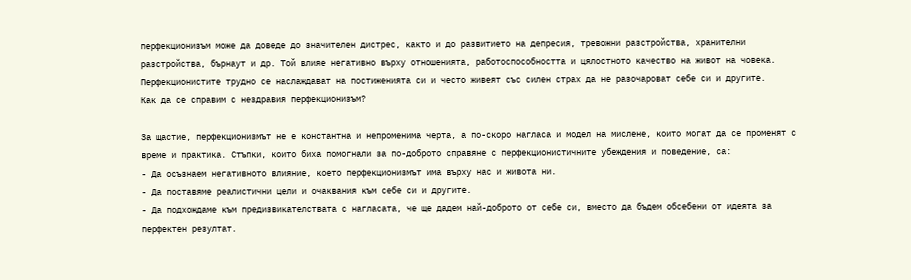перфекционизъм може да доведе до значителен дистрес, както и до развитието на депресия, тревожни разстройства, хранителни разстройства, бърнаут и др. Той влияе негативно върху отношенията, работоспособността и цялостното качество на живот на човека. Перфекционистите трудно се наслаждават на постиженията си и често живеят със силен страх да не разочароват себе си и другите.
Как да се справим с нездравия перфекционизъм?

За щастие, перфекционизмът не е константна и непроменима черта, а по-скоро нагласа и модел на мислене, които могат да се променят с време и практика. Стъпки, които биха помогнали за по-доброто справяне с перфекционистичните убеждения и поведение, са:
- Да осъзнаем негативното влияние, което перфекционизмът има върху нас и живота ни.
- Да поставяме реалистични цели и очаквания към себе си и другите.
- Да подхождаме към предизвикателствата с нагласата, че ще дадем най-доброто от себе си, вместо да бъдем обсебени от идеята за перфектен резултат.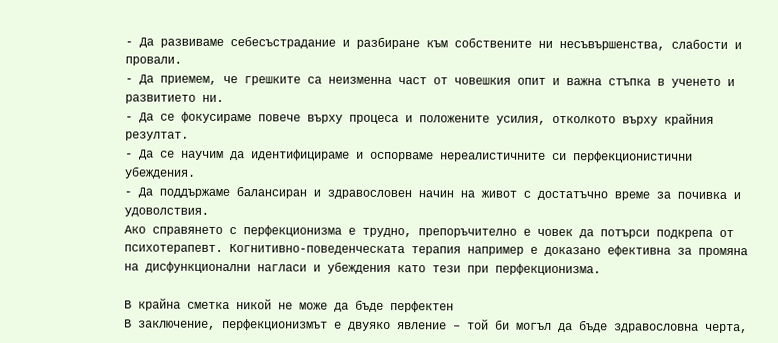- Да развиваме себесъстрадание и разбиране към собствените ни несъвършенства, слабости и провали.
- Да приемем, че грешките са неизменна част от човешкия опит и важна стъпка в ученето и развитието ни.
- Да се фокусираме повече върху процеса и положените усилия, отколкото върху крайния резултат.
- Да се научим да идентифицираме и оспорваме нереалистичните си перфекционистични убеждения.
- Да поддържаме балансиран и здравословен начин на живот с достатъчно време за почивка и удоволствия.
Ако справянето с перфекционизма е трудно, препоръчително е човек да потърси подкрепа от психотерапевт. Когнитивно-поведенческата терапия например е доказано ефективна за промяна на дисфункционални нагласи и убеждения като тези при перфекционизма.

В крайна сметка никой не може да бъде перфектен
В заключение, перфекционизмът е двуяко явление – той би могъл да бъде здравословна черта,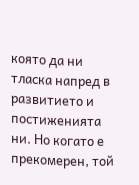която да ни тласка напред в развитието и постиженията ни. Но когато е прекомерен, той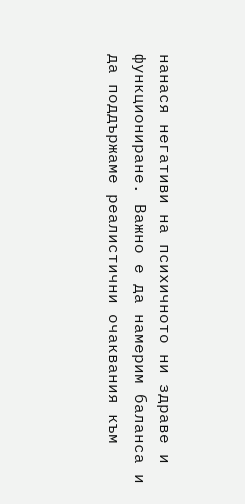нанася негативи на психичното ни здраве и функциониране. Важно е да намерим баланса и да поддържаме реалистични очаквания към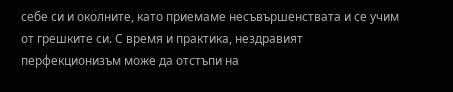себе си и околните, като приемаме несъвършенствата и се учим от грешките си. С время и практика, нездравият перфекционизъм може да отстъпи на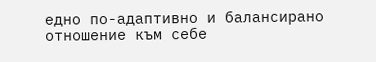едно по-адаптивно и балансирано отношение към себе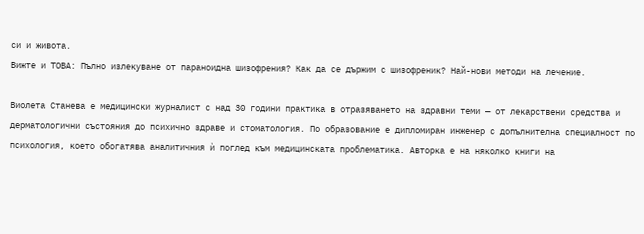си и живота.
Вижте и ТОВА: Пълно излекуване от параноидна шизофрения? Как да се държим с шизофреник? Най-нови методи на лечение.

Виолета Станева е медицински журналист с над 30 години практика в отразяването на здравни теми — от лекарствени средства и дерматологични състояния до психично здраве и стоматология. По образование е дипломиран инженер с допълнителна специалност по психология, което обогатява аналитичния ѝ поглед към медицинската проблематика. Авторка е на няколко книги на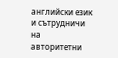английски език и сътрудничи на авторитетни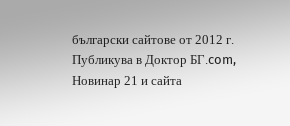български сайтове от 2012 г. Публикува в Доктор БГ.com, Новинар 21 и сайта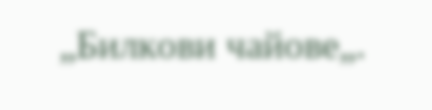„Билкови чайове„.